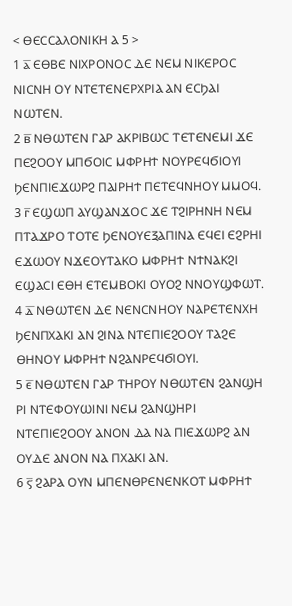< ⲐⲈⲤⲤⲀⲖⲞⲚⲒⲔⲎ Ⲁ 5 >
1 ⲁ̅ ⲈⲐⲂⲈ ⲚⲒⲬⲢⲞⲚⲞⲤ ⲆⲈ ⲚⲈⲘ ⲚⲒⲔⲈⲢⲞⲤ ⲚⲒⲤⲚⲎ ⲞⲨ ⲚⲦⲈⲦⲈⲚⲈⲢⲬⲢⲒⲀ ⲀⲚ ⲈⲤϦⲀⲒ ⲚⲰⲦⲈⲚ.
2 ⲃ̅ ⲚⲐⲰⲦⲈⲚ ⲄⲀⲢ ⲀⲔⲢⲒⲂⲰⲤ ⲦⲈⲦⲈⲚⲈⲘⲒ ϪⲈ ⲠⲈϨⲞⲞⲨ ⲘⲠϬⲞⲒⲤ ⲘⲪⲢⲎϮ ⲚⲞⲨⲢⲈϤϬⲒⲞⲨⲒ ϦⲈⲚⲠⲒⲈϪⲰⲢϨ ⲠⲀⲒⲢⲎϮ ⲠⲈⲦⲈϤⲚⲎⲞⲨ ⲘⲘⲞϤ.
3 ⲅ̅ ⲈϢⲰⲠ ⲀⲨϢⲀⲚϪⲞⲤ ϪⲈ ⲦϨⲒⲢⲎⲚⲎ ⲚⲈⲘ ⲠⲦⲀϪⲢⲞ ⲦⲞⲦⲈ ϦⲈⲚⲞⲨⲈⲜⲀⲠⲒⲚⲀ ⲈϤⲈⲒ ⲈϨⲢⲎⲒ ⲈϪⲰⲞⲨ ⲚϪⲈⲞⲨⲦⲀⲔⲞ ⲘⲪⲢⲎϮ ⲚϮⲚⲀⲔϨⲒ ⲈϢⲀⲤⲒ ⲈⲐⲎ ⲈⲦⲈⲘⲂⲞⲔⲒ ⲞⲨⲞϨ ⲚⲚⲞⲨϢⲪⲰⲦ.
4 ⲇ̅ ⲚⲐⲰⲦⲈⲚ ⲆⲈ ⲚⲈⲚⲤⲚⲎⲞⲨ ⲚⲀⲢⲈⲦⲈⲚⲬⲎ ϦⲈⲚⲠⲬⲀⲔⲒ ⲀⲚ ϨⲒⲚⲀ ⲚⲦⲈⲠⲒⲈϨⲞⲞⲨ ⲦⲀϨⲈ ⲐⲎⲚⲞⲨ ⲘⲪⲢⲎϮ ⲚϨⲀⲚⲢⲈϤϬⲒⲞⲨⲒ.
5 ⲉ̅ ⲚⲐⲰⲦⲈⲚ ⲄⲀⲢ ⲦⲎⲢⲞⲨ ⲚⲐⲰⲦⲈⲚ ϨⲀⲚϢⲎ ⲢⲒ ⲚⲦⲈⲪⲞⲨⲰⲒⲚⲒ ⲚⲈⲘ ϨⲀⲚϢⲎⲢⲒ ⲚⲦⲈⲠⲒⲈϨⲞⲞⲨ ⲀⲚⲞⲚ ⲆⲀ ⲚⲀ ⲠⲒⲈϪⲰⲢϨ ⲀⲚ ⲞⲨⲆⲈ ⲀⲚⲞⲚ ⲚⲀ ⲠⲬⲀⲔⲒ ⲀⲚ.
6 ⲋ̅ ϨⲀⲢⲀ ⲞⲨⲚ ⲘⲠⲈⲚⲐⲢⲈⲚⲈⲚⲔⲞⲦ ⲘⲪⲢⲎϮ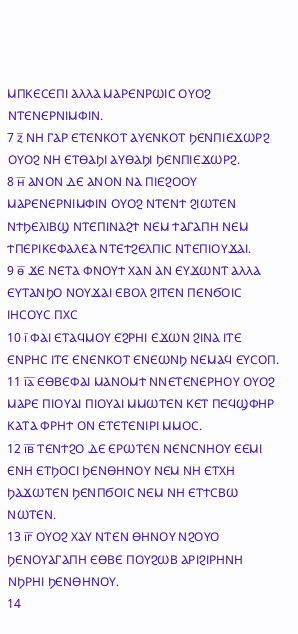ⲘⲠⲔⲈⲤⲈⲠⲒ ⲀⲖⲖⲀ ⲘⲀⲢⲈⲚⲢⲰⲒⲤ ⲞⲨⲞϨ ⲚⲦⲈⲚⲈⲢⲚⲒⲘⲪⲒⲚ.
7 ⲍ̅ ⲚⲎ ⲄⲀⲢ ⲈⲦⲈⲚⲔⲞⲦ ⲀⲨⲈⲚⲔⲞⲦ ϦⲈⲚⲠⲒⲈϪⲰⲢϨ ⲞⲨⲞϨ ⲚⲎ ⲈⲦⲐⲀϦⲒ ⲀⲨⲐⲀϦⲒ ϦⲈⲚⲠⲒⲈϪⲰⲢϨ.
8 ⲏ̅ ⲀⲚⲞⲚ ⲆⲈ ⲀⲚⲞⲚ ⲚⲀ ⲠⲒⲈϨⲞⲞⲨ ⲘⲀⲢⲈⲚⲈⲢⲚⲒⲘⲪⲒⲚ ⲞⲨⲞϨ ⲚⲦⲈⲚϮ ϨⲒⲰⲦⲈⲚ ⲚϮϦⲈⲖⲒⲂϢ ⲚⲦⲈⲠⲒⲚⲀϨϮ ⲚⲈⲘ ϮⲀⲄⲀⲠⲎ ⲚⲈⲘ ϮⲠⲈⲢⲒⲔⲈⲪⲀⲖⲈⲀ ⲚⲦⲈϮϨⲈⲖⲠⲒⲤ ⲚⲦⲈⲠⲒⲞⲨϪⲀⲒ.
9 ⲑ̅ ϪⲈ ⲚⲈⲦⲀ ⲪⲚⲞⲨϮ ⲬⲀⲚ ⲀⲚ ⲈⲨϪⲰⲚⲦ ⲀⲖⲖⲀ ⲈⲨⲦⲀⲚϦⲞ ⲚⲞⲨϪⲀⲒ ⲈⲂⲞⲖ ϨⲒⲦⲈⲚ ⲠⲈⲚϬⲞⲒⲤ ⲒⲎⲤⲞⲨⲤ ⲠⲬⲤ
10 ⲓ̅ ⲪⲀⲒ ⲈⲦⲀϤⲘⲞⲨ ⲈϨⲢⲎⲒ ⲈϪⲰⲚ ϨⲒⲚⲀ ⲒⲦⲈ ⲈⲚⲢⲎⲤ ⲒⲦⲈ ⲈⲚⲈⲚⲔⲞⲦ ⲈⲚⲈⲰⲚϦ ⲚⲈⲘⲀϤ ⲈⲨⲤⲞⲠ.
11 ⲓ̅ⲁ̅ ⲈⲐⲂⲈⲪⲀⲒ ⲘⲀⲚⲞⲘϮ ⲚⲚⲈⲦⲈⲚⲈⲢⲎⲞⲨ ⲞⲨⲞϨ ⲘⲀⲢⲈ ⲠⲒⲞⲨⲀⲒ ⲠⲒⲞⲨⲀⲒ ⲘⲘⲰⲦⲈⲚ ⲔⲈⲦ ⲠⲈϤϢⲪⲎⲢ ⲔⲀⲦⲀ ⲪⲢⲎϮ ⲞⲚ ⲈⲦⲈⲦⲈⲚⲒⲢⲒ ⲘⲘⲞⲤ.
12 ⲓ̅ⲃ̅ ⲦⲈⲚϮϨⲞ ⲆⲈ ⲈⲢⲰⲦⲈⲚ ⲚⲈⲚⲤⲚⲎⲞⲨ ⲈⲈⲘⲒ ⲈⲚⲎ ⲈⲦϦⲞⲤⲒ ϦⲈⲚⲐⲎⲚⲞⲨ ⲚⲈⲘ ⲚⲎ ⲈⲦⲬⲎ ϦⲀϪⲰⲦⲈⲚ ϦⲈⲚⲠϬⲞⲒⲤ ⲚⲈⲘ ⲚⲎ ⲈⲦϮⲤⲂⲰ ⲚⲰⲦⲈⲚ.
13 ⲓ̅ⲅ̅ ⲞⲨⲞϨ ⲬⲀⲨ ⲚⲦⲈⲚ ⲐⲎⲚⲞⲨ ⲚϨⲞⲨⲞ ϦⲈⲚⲞⲨⲀⲄⲀⲠⲎ ⲈⲐⲂⲈ ⲠⲞⲨϨⲰⲂ ⲀⲢⲒϨⲒⲢⲎⲚⲎ ⲚϦⲢⲎⲒ ϦⲈⲚⲐⲎⲚⲞⲨ.
14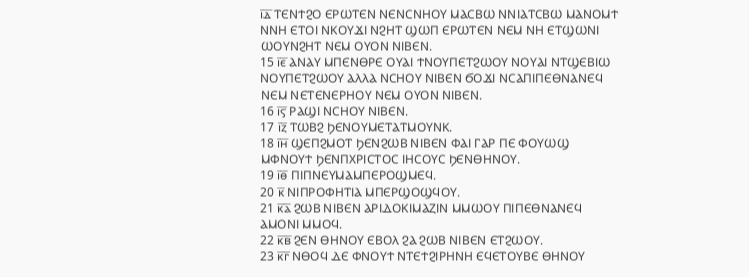ⲓ̅ⲇ̅ ⲦⲈⲚϮϨⲞ ⲈⲢⲰⲦⲈⲚ ⲚⲈⲚⲤⲚⲎⲞⲨ ⲘⲀⲤⲂⲰ ⲚⲚⲒⲀⲦⲤⲂⲰ ⲘⲀⲚⲞⲘϮ ⲚⲚⲎ ⲈⲦⲞⲒ ⲚⲔⲞⲨϪⲒ ⲚϨⲎⲦ ϢⲰⲠ ⲈⲢⲰⲦⲈⲚ ⲚⲈⲘ ⲚⲎ ⲈⲦϢⲰⲚⲒ ⲰⲞⲨⲚϨⲎⲦ ⲚⲈⲘ ⲞⲨⲞⲚ ⲚⲒⲂⲈⲚ.
15 ⲓ̅ⲉ̅ ⲀⲚⲀⲨ ⲘⲠⲈⲚⲐⲢⲈ ⲞⲨⲀⲒ ϮⲚⲞⲨⲠⲈⲦϨⲰⲞⲨ ⲚⲞⲨⲀⲒ ⲚⲦϢⲈⲂⲒⲰ ⲚⲞⲨⲠⲈⲦϨⲰⲞⲨ ⲀⲖⲖⲀ ⲚⲤⲎⲞⲨ ⲚⲒⲂⲈⲚ ϬⲞϪⲒ ⲚⲤⲀⲠⲒⲠⲈⲐⲚⲀⲚⲈϤ ⲚⲈⲘ ⲚⲈⲦⲈⲚⲈⲢⲎⲞⲨ ⲚⲈⲘ ⲞⲨⲞⲚ ⲚⲒⲂⲈⲚ.
16 ⲓ̅ⲋ̅ ⲢⲀϢⲒ ⲚⲤⲎⲞⲨ ⲚⲒⲂⲈⲚ.
17 ⲓ̅ⲍ̅ ⲦⲰⲂϨ ϦⲈⲚⲞⲨⲘⲈⲦⲀⲦⲘⲞⲨⲚⲔ.
18 ⲓ̅ⲏ̅ ϢⲈⲠϨⲘⲞⲦ ϦⲈⲚϨⲰⲂ ⲚⲒⲂⲈⲚ ⲪⲀⲒ ⲄⲀⲢ ⲠⲈ ⲪⲞⲨⲰϢ ⲘⲪⲚⲞⲨϮ ϦⲈⲚⲠⲬⲢⲒⲤⲦⲞⲤ ⲒⲎⲤⲞⲨⲤ ϦⲈⲚⲐⲎⲚⲞⲨ.
19 ⲓ̅ⲑ̅ ⲠⲒⲠⲚⲈⲨⲘⲀⲘⲠⲈⲢⲞϢⲘⲈϤ.
20 ⲕ̅ ⲚⲒⲠⲢⲞⲪⲎⲦⲒⲀ ⲘⲠⲈⲢϢⲞϢϤⲞⲨ.
21 ⲕ̅ⲁ̅ ϨⲰⲂ ⲚⲒⲂⲈⲚ ⲀⲢⲒⲆⲞⲔⲒⲘⲀⲌⲒⲚ ⲘⲘⲰⲞⲨ ⲠⲒⲠⲈⲐⲚⲀⲚⲈϤ ⲀⲘⲞⲚⲒ ⲘⲘⲞϤ.
22 ⲕ̅ⲃ̅ ϨⲈⲚ ⲐⲎⲚⲞⲨ ⲈⲂⲞⲖ ϨⲀ ϨⲰⲂ ⲚⲒⲂⲈⲚ ⲈⲦϨⲰⲞⲨ.
23 ⲕ̅ⲅ̅ ⲚⲐⲞϤ ⲆⲈ ⲪⲚⲞⲨϮ ⲚⲦⲈϮϨⲒⲢⲎⲚⲎ ⲈϤⲈⲦⲞⲨⲂⲈ ⲐⲎⲚⲞⲨ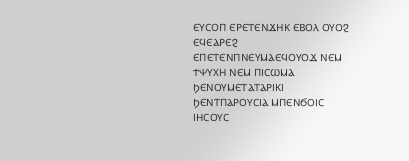ⲈⲨⲤⲞⲠ ⲈⲢⲈⲦⲈⲚϪⲎⲔ ⲈⲂⲞⲖ ⲞⲨⲞϨ ⲈϤⲈⲀⲢⲈϨ ⲈⲠⲈⲦⲈⲚⲠⲚⲈⲨⲘⲀⲈϤⲞⲨⲞϪ ⲚⲈⲘ ϮⲮⲨⲬⲎ ⲚⲈⲘ ⲠⲒⲤⲰⲘⲀ ϦⲈⲚⲞⲨⲘⲈⲦⲀⲦⲀⲢⲒⲔⲒ ϦⲈⲚⲦⲠⲀⲢⲞⲨⲤⲒⲀ ⲘⲠⲈⲚϬⲞⲒⲤ ⲒⲎⲤⲞⲨⲤ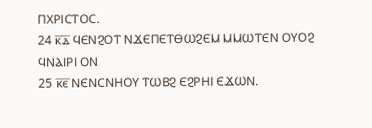ⲠⲬⲢⲒⲤⲦⲞⲤ.
24 ⲕ̅ⲇ̅ ϤⲈⲚϨⲞⲦ ⲚϪⲈⲠⲈⲦⲐⲰϨⲈⲘ ⲘⲘⲰⲦⲈⲚ ⲞⲨⲞϨ ϤⲚⲀⲒⲢⲒ ⲞⲚ
25 ⲕ̅ⲉ̅ ⲚⲈⲚⲤⲚⲎⲞⲨ ⲦⲰⲂϨ ⲈϨⲢⲎⲒ ⲈϪⲰⲚ.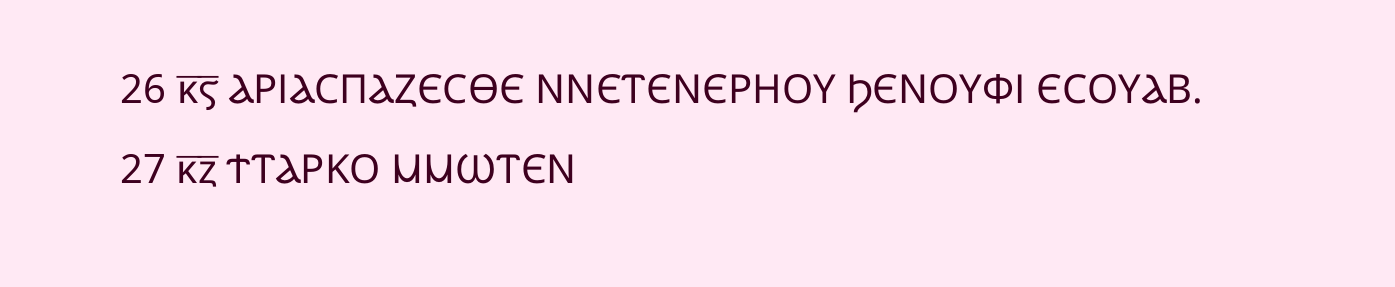26 ⲕ̅ⲋ̅ ⲀⲢⲒⲀⲤⲠⲀⲌⲈⲤⲐⲈ ⲚⲚⲈⲦⲈⲚⲈⲢⲎⲞⲨ ϦⲈⲚⲞⲨⲪⲒ ⲈⲤⲞⲨⲀⲂ.
27 ⲕ̅ⲍ̅ ϮⲦⲀⲢⲔⲞ ⲘⲘⲰⲦⲈⲚ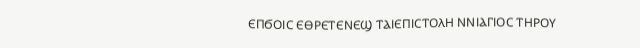ⲈⲠϬⲞⲒⲤ ⲈⲐⲢⲈⲦⲈⲚⲈϢ ⲦⲀⲒⲈⲠⲒⲤⲦⲞⲖⲎ ⲚⲚⲒⲀⲄⲒⲞⲤ ⲦⲎⲢⲞⲨ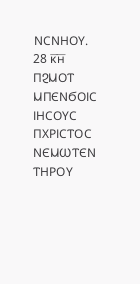ⲚⲤⲚⲎⲞⲨ.
28 ⲕ̅ⲏ̅ ⲠϨⲘⲞⲦ ⲘⲠⲈⲚϬⲞⲒⲤ ⲒⲎⲤⲞⲨⲤ ⲠⲬⲢⲒⲤⲦⲞⲤ ⲚⲈⲘⲰⲦⲈⲚ ⲦⲎⲢⲞⲨ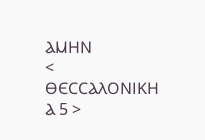ⲀⲘⲎⲚ
< ⲐⲈⲤⲤⲀⲖⲞⲚⲒⲔⲎ Ⲁ 5 >